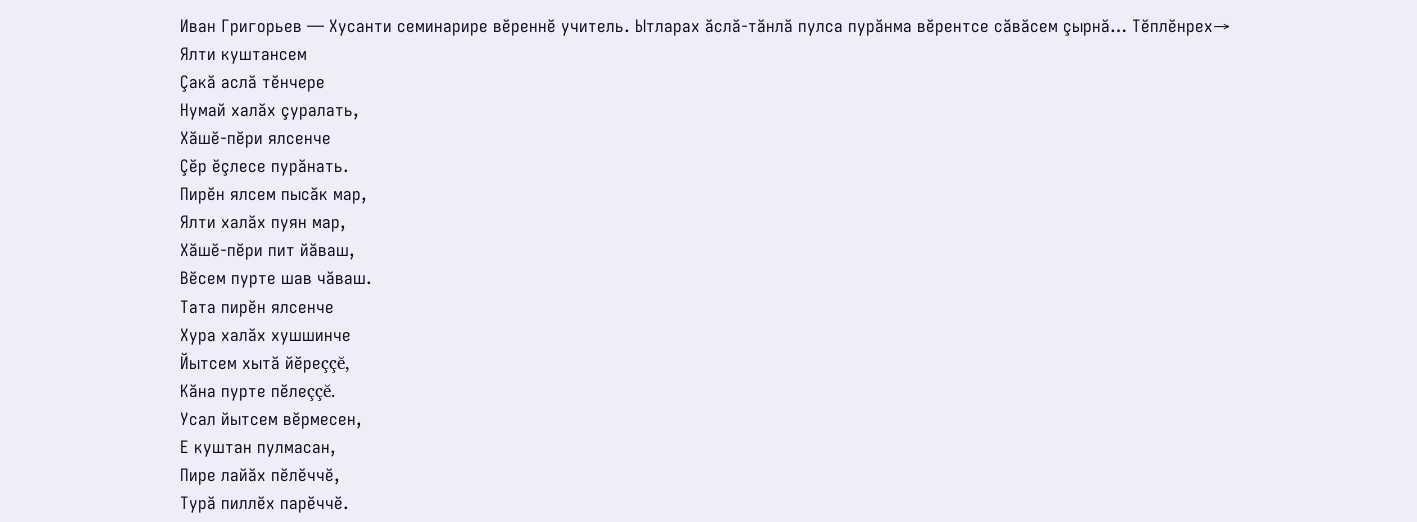Иван Григорьев — Хусанти семинарире вĕреннĕ учитель. Ытларах ăслă-тăнлă пулса пурăнма вĕрентсе сăвăсем çырнă… Тĕплĕнрех→
Ялти куштансем
Çакă аслă тĕнчере
Нумай халăх çуралать,
Хăшĕ-пĕри ялсенче
Çĕр ĕçлесе пурăнать.
Пирĕн ялсем пысăк мар,
Ялти халăх пуян мар,
Хăшĕ-пĕри пит йăваш,
Вĕсем пурте шав чăваш.
Тата пирĕн ялсенче
Хура халăх хушшинче
Йытсем хытă йĕреççĕ,
Кăна пурте пĕлеççĕ.
Усал йытсем вĕрмесен,
Е куштан пулмасан,
Пире лайăх пĕлĕччĕ,
Турă пиллĕх парĕччĕ.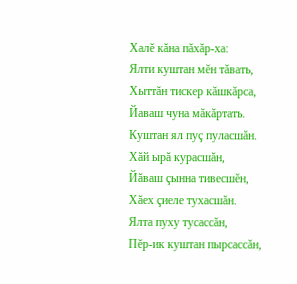Халĕ кăна пăхăр-ха:
Ялти куштан мĕн тăвать,
Хыттăн тискер кăшкăрса,
Йаваш чуна мăкăртать.
Куштан ял пуç пуласшăн.
Хăй ырă курасшăн,
Йăваш çынна тивесшĕн,
Хăех çиеле тухасшăн.
Ялта пуху тусассăн,
Пĕр-ик куштан пырсассăн,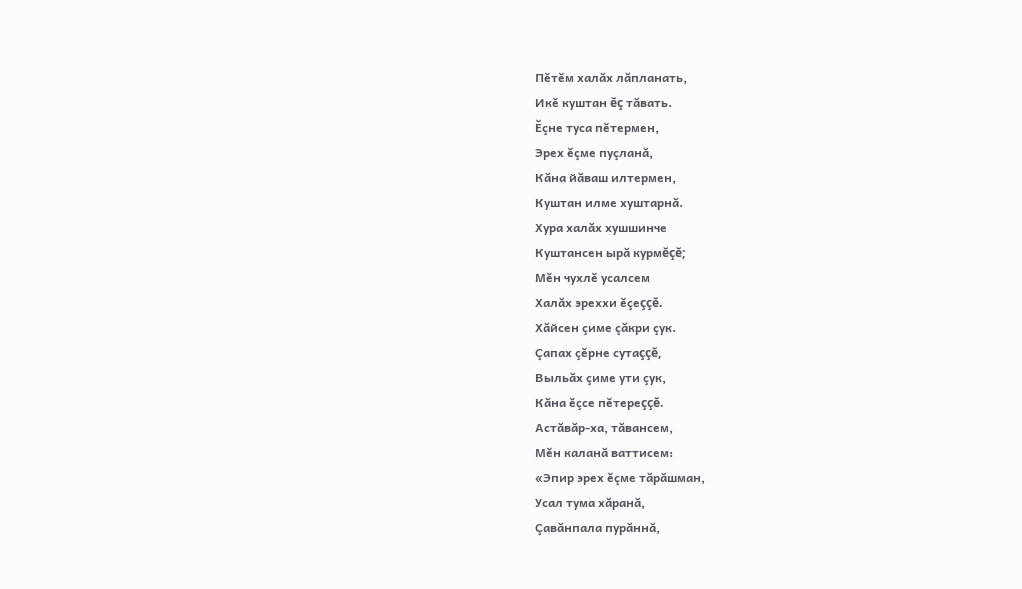Пĕтĕм халăх лăпланать,
Икĕ куштан ĕç тăвать.
Ĕçне туса пĕтермен,
Эрех ĕçме пуçланă,
Кăна йăваш илтермен,
Куштан илме хуштарнă.
Хура халăх хушшинче
Куштансен ырă курмĕçĕ;
Мĕн чухлĕ усалсем
Халăх эреххи ĕçеççĕ.
Хăйсен çиме çăкри çук.
Çапах çĕрне сутаççĕ,
Выльăх çиме ути çук,
Кăна ĕçсе пĕтереççĕ.
Астăвăр-ха, тăвансем,
Мĕн каланă ваттисем:
«Эпир эрех ĕçме тăрăшман,
Усал тума хăранă,
Çавăнпала пурăннă,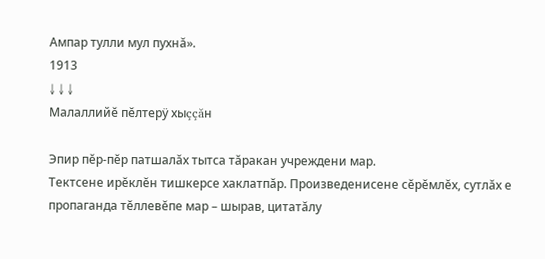Ампар тулли мул пухнă».
1913
↓ ↓ ↓
Малаллийĕ пĕлтерÿ хыççăн

Эпир пĕр-пĕр патшалăх тытса тăракан учреждени мар.
Тектсене ирĕклĕн тишкерсе хаклатпăр. Произведенисене сĕрĕмлĕх, сутлăх е пропаганда тĕллевĕпе мар – шырав, цитатăлу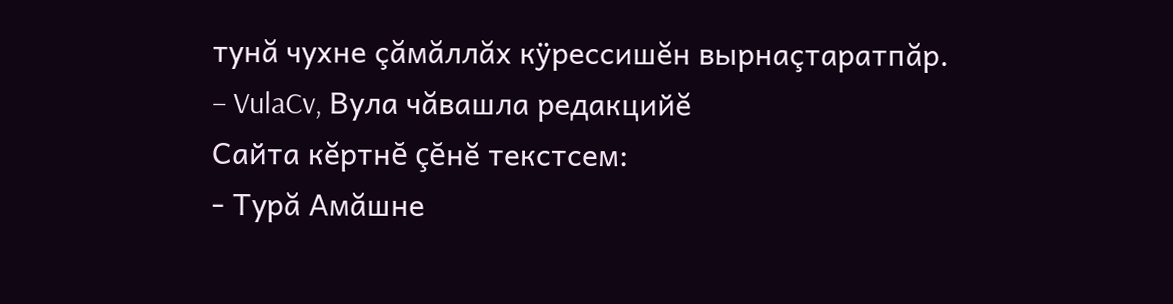тунă чухне çăмăллăх кÿрессишĕн вырнаçтаратпăр.
– VulaCv, Вула чăвашла редакцийĕ
Сайта кĕртнĕ çĕнĕ текстсем:
- Турă Амăшне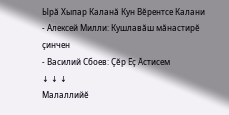Ырă Хыпар Каланă Кун Вĕрентсе Калани
- Алексей Милли: Кушлавăш мăнастирĕ çинчен
- Василий Сбоев: Çĕр Ĕç Ăстисем
↓ ↓ ↓
Малаллийĕ